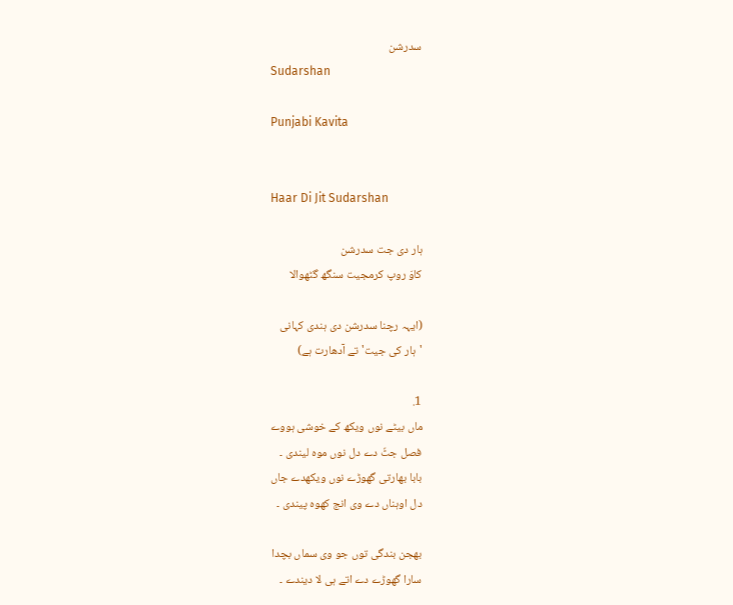سدرشن
Sudarshan

Punjabi Kavita


Haar Di Jit Sudarshan

ہار دی جت سدرشن
کاوَ روپ کرمجیت سنگھ گٹھوالا

(ایہہ رچنا سدرشن دی ہندی کہانی
'ہار کی جیت' تے آدھارت ہے)

1.
ماں بیٹے نوں ویکھ کے خوشی ہووے
فصل جٹّ دے دل نوں موہ لیندی ۔
بابا بھارتی گھوڑے نوں ویکھدے جاں
دل اوہناں دے وی انج کھوہ پیندی ۔

بھجن بندگی توں جو وی سماں بچدا
سارا گھوڑے دے اتے ہی لا دیندے ۔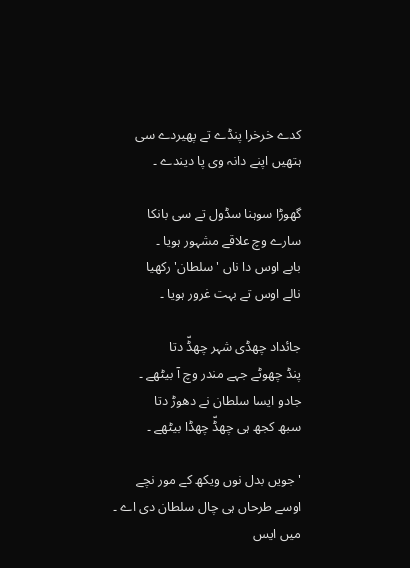کدے خرخرا پنڈے تے پھیردے سی
ہتھیں اپنے دانہ وی پا دیندے ۔

گھوڑا سوہنا سڈول تے سی بانکا
سارے وچ علاقے مشہور ہویا ۔
بابے اوس دا ناں 'سلطان' رکھیا
نالے اوس تے بہت غرور ہویا ۔

جائداد چھڈی شہر چھڈّ دتا
پنڈ چھوٹے جہے مندر وچ آ بیٹھے ۔
جادو ایسا سلطان نے دھوڑ دتا
سبھ کجھ ہی چھڈّ چھڈا بیٹھے ۔

'جویں بدل نوں ویکھ کے مور نچے
اوسے طرحاں ہی چال سلطان دی اے ۔
میں ایس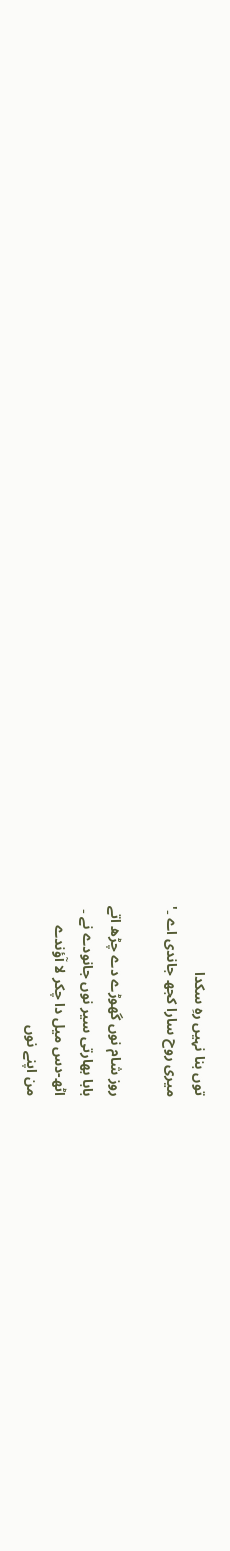توں بنا نہیں رہِ سکدا
میری روح سارا کجھ جاندی اے ۔'

روز شام نوں گھوڑے دے چڑھ اتے
بابا بھارتی سیر نوں جانودے نے ۔
اٹھ-دس میل دا چکر لا آؤندے
من اپنے نوں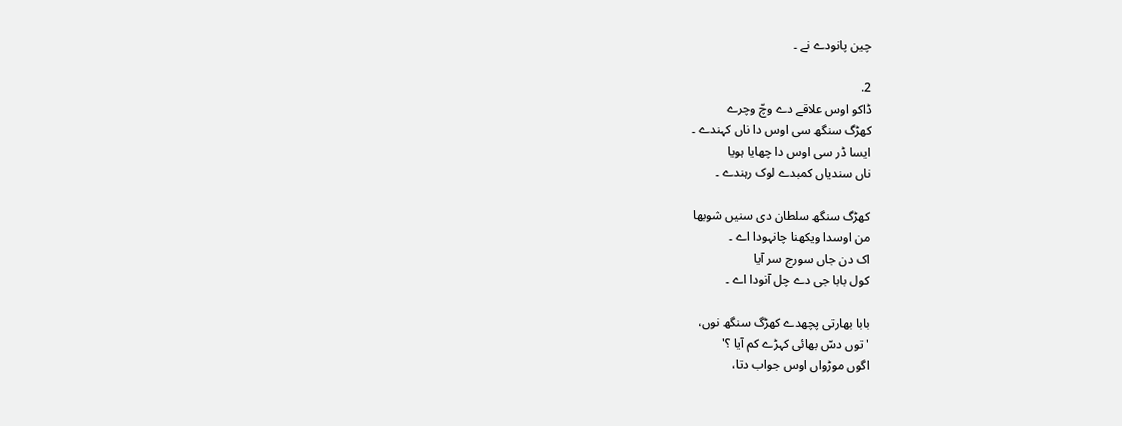چین پانودے نے ۔

2.
ڈاکو اوس علاقے دے وچّ وچرے
کھڑگ سنگھ سی اوس دا ناں کہندے ۔
ایسا ڈر سی اوس دا چھایا ہویا
ناں سندیاں کمبدے لوک رہندے ۔

کھڑگ سنگھ سلطان دی سنیں شوبھا
من اوسدا ویکھنا چانہودا اے ۔
اک دن جاں سورج سر آیا
کول بابا جی دے چل آنودا اے ۔

بابا بھارتی پچھدے کھڑگ سنگھ نوں،
'توں دسّ بھائی کہڑے کم آیا ؟'
اگوں موڑواں اوس جواب دتا،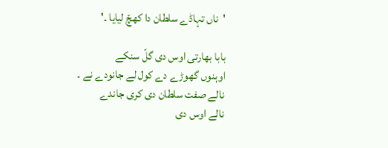'ناں تہاڈے سلطان دا کھچّ لیایا ۔'

بابا بھارتی اوس دی گلّ سنکے
اوہنوں گھوڑے دے کول لے جانودے نے ۔
نالے صفت سلطان دی کری جاندے
نالے اوس دی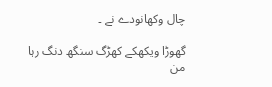چال وکھانودے نے ۔

گھوڑا ویکھکے کھڑگ سنگھ دنگ رہا
من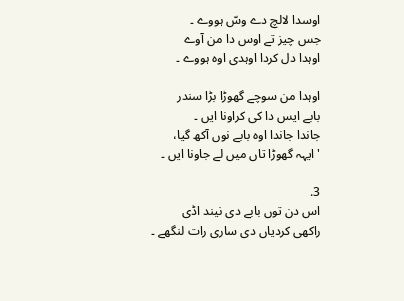اوسدا لالچ دے وسّ ہووے ۔
جس چیز تے اوس دا من آوے
اوہدا دل کردا اوہدی اوہ ہووے ۔

اوہدا من سوچے گھوڑا بڑا سندر
بابے ایس دا کی کراونا ایں ۔
جاندا جاندا اوہ بابے نوں آکھ گیا،
'ایہہ گھوڑا تاں میں لے جاونا ایں ۔

3.
اس دن توں بابے دی نیند اڈی
راکھی کردیاں دی ساری رات لنگھے ۔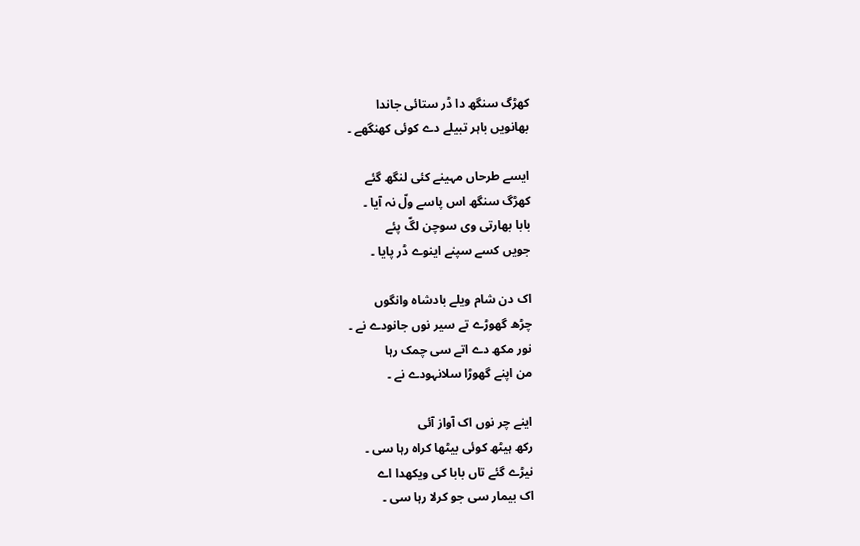کھڑگ سنگھ دا ڈر ستائی جاندا
بھانویں باہر تبیلے دے کوئی کھنگھے ۔

ایسے طرحاں مہینے کئی لنگھ گئے
کھڑگ سنگھ اس پاسے ولّ نہ آیا ۔
بابا بھارتی وی سوچن لگّ پئے
جویں کسے سپنے اینوے ڈر پایا ۔

اک دن شام ویلے بادشاہ وانگوں
چڑھ گھوڑے تے سیر نوں جانودے نے ۔
نور مکھ دے اتے سی چمک رہا
من اپنے گھوڑا سلانہودے نے ۔

اینے چر نوں اک آواز آئی
رکھ ہیٹھ کوئی بیٹھا کراہ رہا سی ۔
نیڑے گئے تاں بابا کی ویکھدا اے
اک بیمار سی جو کرلا رہا سی ۔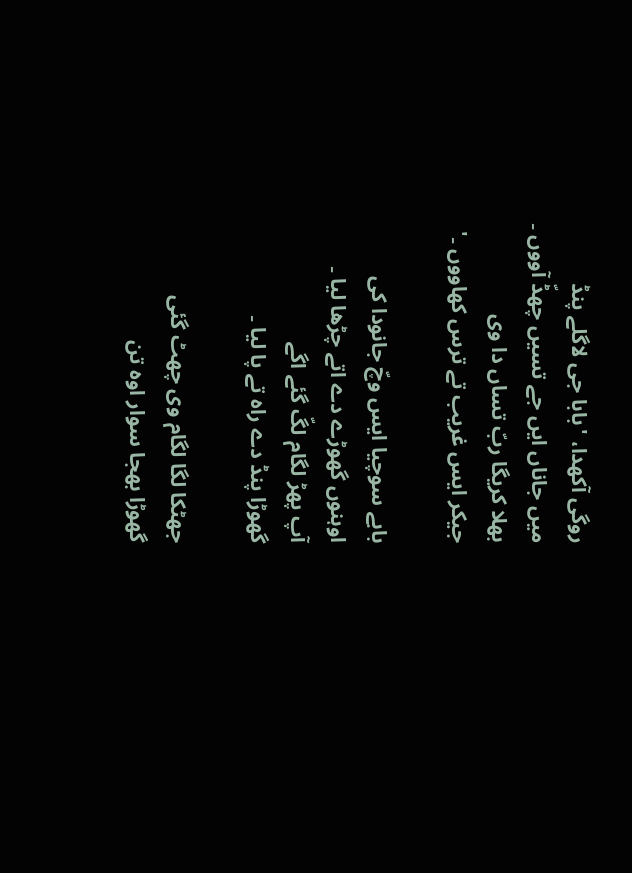روگی آکھدا، 'بابا جی لاگلے پنڈ
میں جاناں ایں جے تسیں چھڈّ آووں ۔
بھلا کریگا ربّ تساں دا وی
جیکر ایس غریب تے ترس کھاووں ۔'

بابے سوچیا ایس وچّ جانودا کی
اوہنوں گھوڑے دے اتے چڑھا لیا ۔
آپ پھڑ لگام لگّ گئے اگے
گھوڑا پنڈ دے راہ تے پا لیا ۔

جھٹکا لگا لگام وی چھٹ گئی
گھوڑا بھجا سوار اوہ تن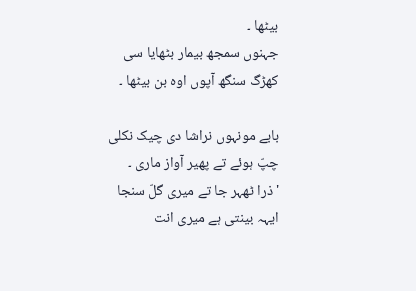بیٹھا ۔
جہنوں سمجھ بیمار بٹھایا سی
کھڑگ سنگھ آپوں اوہ بن بیٹھا ۔

بابے مونہوں نراشا دی چیک نکلی
چپّ ہوئے تے پھیر آواز ماری ۔
'ذرا ٹھہر جا تے میری گلّ سنجا
ایہہ بینتی ہے میری انت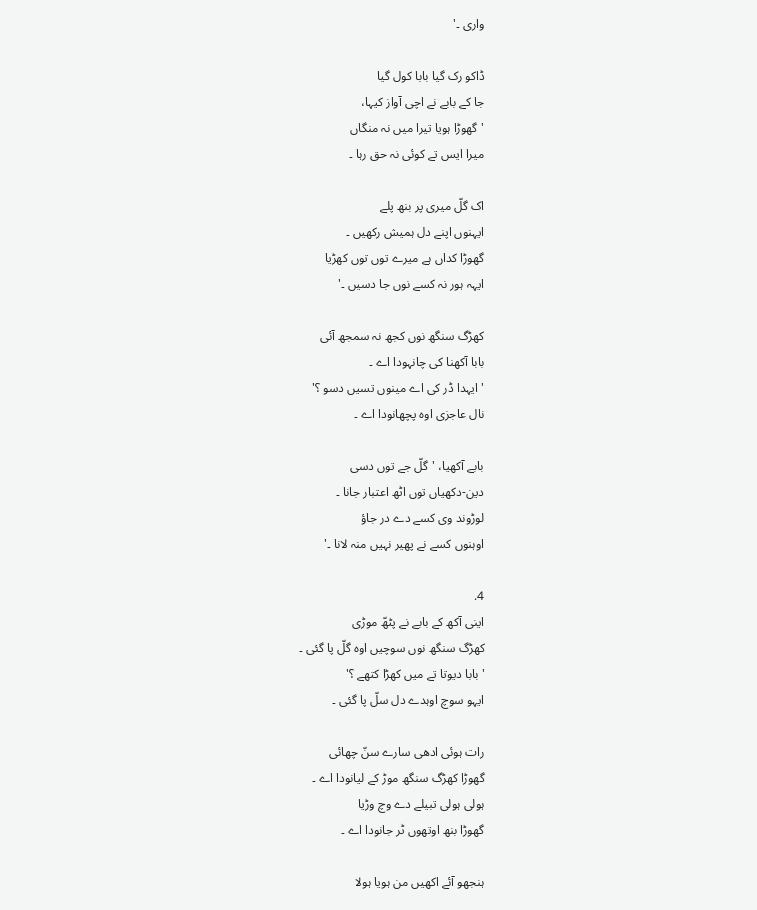واری ۔'

ڈاکو رک گیا بابا کول گیا
جا کے بابے نے اچی آواز کیہا،
'گھوڑا ہویا تیرا میں نہ منگاں
میرا ایس تے کوئی نہ حق رہا ۔

اک گلّ میری پر بنھ پلے
ایہنوں اپنے دل ہمیش رکھیں ۔
گھوڑا کداں ہے میرے توں توں کھڑیا
ایہہ ہور نہ کسے نوں جا دسیں ۔'

کھڑگ سنگھ نوں کجھ نہ سمجھ آئی
بابا آکھنا کی چانہودا اے ۔
'ایہدا ڈر کی اے مینوں تسیں دسو ؟'
نال عاجزی اوہ پچھانودا اے ۔

بابے آکھیا، 'گلّ جے توں دسی
دین-دکھیاں توں اٹھ اعتبار جانا ۔
لوڑوند وی کسے دے در جاؤ
اوہنوں کسے نے پھیر نہیں منہ لانا ۔'

4.
اینی آکھ کے بابے نے پٹھّ موڑی
کھڑگ سنگھ نوں سوچیں اوہ گلّ پا گئی ۔
'بابا دیوتا تے میں کھڑا کتھے ؟'
ایہو سوچ اوہدے دل سلّ پا گئی ۔

رات ہوئی ادھی سارے سنّ چھائی
گھوڑا کھڑگ سنگھ موڑ کے لیانودا اے ۔
ہولی ہولی تبیلے دے وچ وڑیا
گھوڑا بنھ اوتھوں ٹر جانودا اے ۔

ہنجھو آئے اکھیں من ہویا ہولا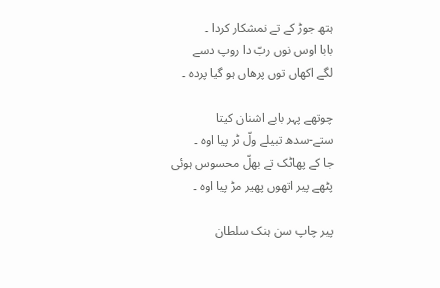ہتھ جوڑ کے تے نمشکار کردا ۔
بابا اوس نوں ربّ دا روپ دسے
لگے اکھاں توں پرھاں ہو گیا پردہ ۔

چوتھے پہر بابے اشنان کیتا
ستے-سدھ تبیلے ولّ ٹر پیا اوہ ۔
جا کے پھاٹک تے بھلّ محسوس ہوئی
پٹھے پیر اتھوں پھیر مڑ پیا اوہ ۔

پیر چاپ سن ہنک سلطان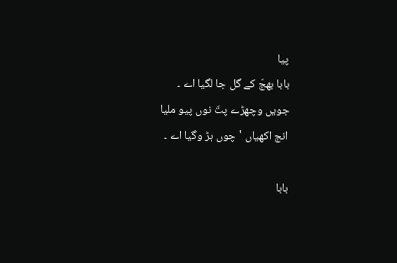پیا
بابا بھجّ کے گل جا لگیا اے ۔
جویں وچھڑے پتّ نوں پیو ملیا
انج اکھیاں 'چوں ہڑ وگیا اے ۔

بابا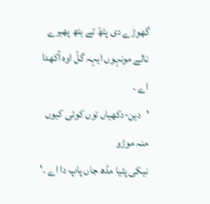گھوڑے دی پٹھّ تے ہتھ پھیرے
نالے مونہوں ایہہ گلّ اوہ آکھدا اے ۔
'دین-دکھیاں توں کوئی کیوں منہ موڑو
نیکی پٹیا مڈھ جاں پاپ دا اے ۔'